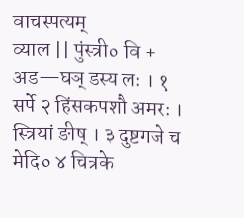वाचस्पत्यम्
व्याल || पुंस्त्री० वि + अड—घञ् डस्य लः । १ सर्पे २ हिंसकपशौ अमरः । स्त्रियां ङीष् । ३ दुष्टगजे च मेदि० ४ चित्रके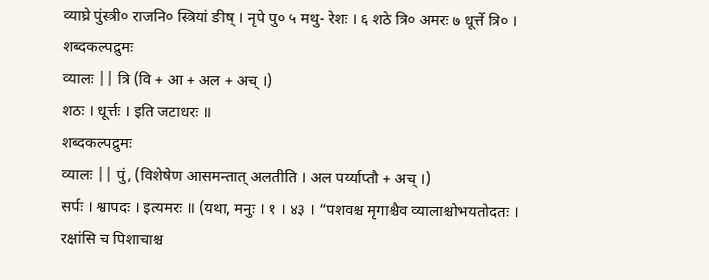व्याघ्रे पुंस्त्री० राजनि० स्त्रियां ङीष् । नृपे पु० ५ मथु- रेशः । ६ शठे त्रि० अमरः ७ धूर्त्ते त्रि० ।
शब्दकल्पद्रुमः
व्यालः || त्रि (वि + आ + अल + अच् ।)
शठः । धूर्त्तः । इति जटाधरः ॥
शब्दकल्पद्रुमः
व्यालः || पुं, (विशेषेण आसमन्तात् अलतीति । अल पर्य्याप्तौ + अच् ।)
सर्पः । श्वापदः । इत्यमरः ॥ (यथा, मनुः । १ । ४३ । “पशवश्च मृगाश्चैव व्यालाश्चोभयतोदतः । रक्षांसि च पिशाचाश्च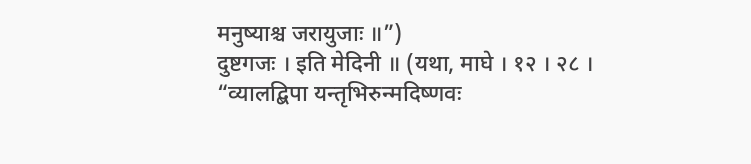मनुष्याश्च जरायुजाः ॥”)
दुष्टगजः । इति मेदिनी ॥ (यथा, माघे । १२ । २८ । “व्यालद्बिपा यन्तृभिरुन्मदिष्णवः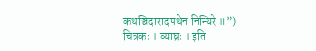कथञ्चिदारादपथेन निन्यिरे ॥”)
चित्रकः । व्याघ्रः । इति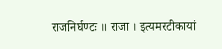राजनिर्घण्टः ॥ राजा । इत्यमरटीकायां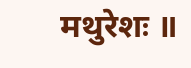मथुरेशः ॥